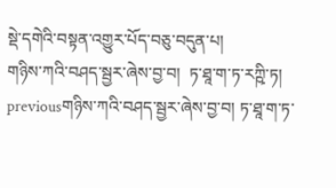སྡེ་དགེའི་བསྟན་འགྱུར་པོད་བཅུ་བདུན་པ།
གཉིས་ཀའི་བཤད་སྦྱར་ཞེས་བྱ་བ།  ཏ་ཐཱ་ག་ཏ་རཀྵི་ཏ།
previousགཉིས་ཀའི་བཤད་སྦྱར་ཞེས་བྱ་བ། ཏ་ཐཱ་ག་ཏ་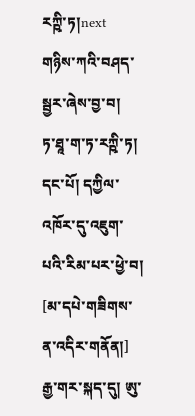རཀྵི་ཏ།next
གཉིས་ཀའི་བཤད་སྦྱར་ཞེས་བྱ་བ།
ཏ་ཐཱ་ག་ཏ་རཀྵི་ཏ།
དང་པོ། དཀྱིལ་འཁོར་དུ་འཇུག་པའི་རིམ་པར་ཕྱེ་བ།
[མ་དཔེ་གཟིགས་ན་འདིར་གནོན།]
རྒྱ་གར་སྐད་དུ། ཨུ་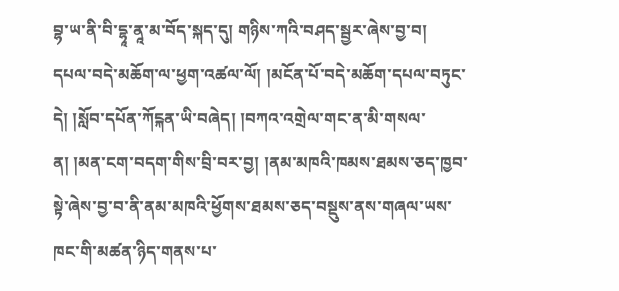བྷ་ཡ་ནི་བི་དྷཱ་ནཱ་མ་བོད་སྐད་དུ། གཉིས་ཀའི་བཤད་སྦྱར་ཞེས་བྱ་བ། དཔལ་བདེ་མཆོག་ལ་ཕྱག་འཚལ་ལོ། །མངོན་པོ་བདེ་མཆོག་དཔལ་བཏུང་དེ། །སློབ་དཔོན་ཀོངྐན་ཡི་བཞེད། །བཀའ་འགྲེལ་གང་ན་མི་གསལ་ན། །མན་ངག་བདག་གིས་བྲི་བར་བྱ། །ནམ་མཁའི་ཁམས་ཐམས་ཅད་ཁྱབ་སྟེ་ཞེས་བྱ་བ་ནི་ནམ་མཁའི་ཕྱོགས་ཐམས་ཅད་བསྡུས་ནས་གཞལ་ཡས་ཁང་གི་མཚན་ཉིད་གནས་པ་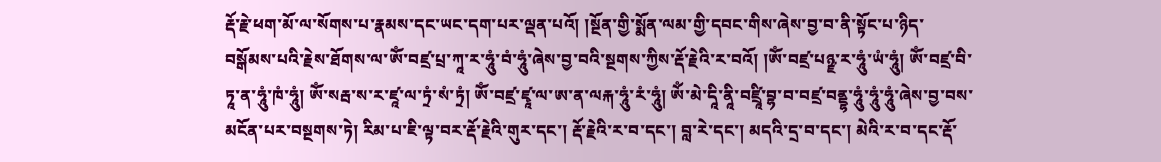རྡོ་རྗེ་ཕག་མོ་ལ་སོགས་པ་རྣམས་དང་ཡང་དག་པར་ལྡན་པའོ། །སྔོན་གྱི་སྨོན་ལམ་གྱི་དབང་གིས་ཞེས་བྱ་བ་ནི་སྟོང་པ་ཉིད་བསྒོམས་པའི་རྗེས་ཐོགས་ལ་ཨོཾ་བཛྲ་པྲ་ཀཱ་ར་ཧཱུཾ་བཾ་ཧཱུཾ་ཞེས་བྱ་བའི་སྔགས་ཀྱིས་རྡོ་རྗེའི་ར་བའོ། །ཨོཾ་བཛྲ་པཉྫ་ར་ཧཱུཾ་ཡཾ་ཧཱུཾ། ཨོཾ་བཛྲ་བི་ཏཱ་ན་ཧཱུཾ་ཁཾ་ཧཱུཾ། ཨོཾ་སརྦ་ས་ར་ཛཱ་ལ་ཏྲཾ་སཾ་ཏྲཾ། ཨོཾ་བཛྲ་ཛྭཱ་ལ་ཨ་ན་ལརྐ་ཧཱུཾ་རཾ་ཧཱུཾ། ཨོཾ་མེ་དཱི་ནཱི་བཛྲཱི་བྷ་བ་བཛྲ་བནྡྷ་ཧཱུཾ་ཧཱུཾ་ཧཱུཾ་ཞེས་བྱ་བས་མངོན་པར་བསྔགས་ཏེ། རིམ་པ་ཇི་ལྟ་བར་རྡོ་རྗེའི་གུར་དང་། རྡོ་རྗེའི་ར་བ་དང་། བླ་རེ་དང་། མདའི་དྲ་བ་དང་། མེའི་ར་བ་དང་རྡོ་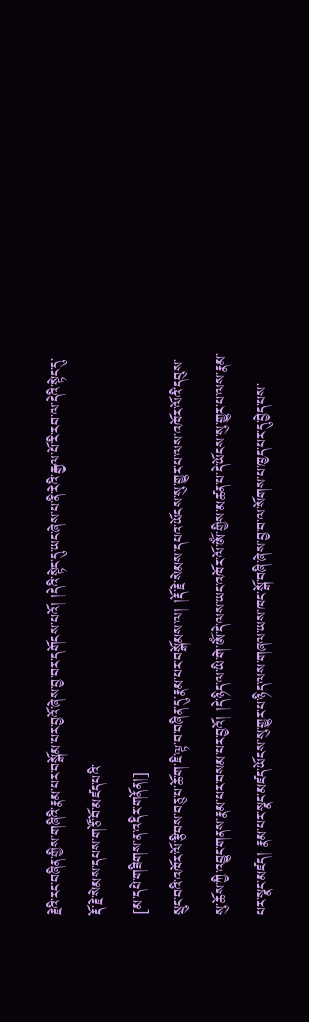རྗེའི་རང་བཞིན་གྱིས་གཞིའི་རྣམ་པར་བསྒོམ་པར་བྱའོ་ཞེས་བྱ་བར་དགོངས་པའོ། །དེའི་སྟེང་དུ་ཡང་ཞེས་པ་ནི་རེའི་རྒྱལ་པོ་རི་རབ་ལ་དེའི་སྟེང་དུ་རྡོ་རྗེ་སེམས་དཔས་གཙོ་བོ་མཛད་པའི་
[མ་དཔེ་གཟིགས་ན་འདིར་གནོན།]
སྲུང་བའི་འཁོར་ལོ་རྩིབས་བཅུ་པ་ཆོ་ག་ཇི་ལྟ་བ་བཞིན་དུ་རྣམ་པར་བསྒོམས་ལ། །རྡོ་རྗེ་སེམས་དཔའ་ཡོངས་སུ་གྱུར་པ་ལས་འཁོར་ལོའི་དབུས་སུ་ཆོས་ཀྱི་འབྱུང་གནས་རྣམ་པར་བསམ་པར་བྱའོ། །དེ་ཉིད་ལ་ཡི་གེ་ཨོཾ་དེ་ལས་ཡང་འཁོར་ལོ་ཨོཾ་གྱིས་མཚན་པ་དེ་ཡོངས་སུ་གྱུར་པ་ལས་རྣམ་པར་སྣང་མཛད། རྣམ་པར་སྣང་མཛད་ཡོངས་སུ་གྱུར་པ་ཉིད་ལས་གཞལ་ཡས་ཁང་སྒོ་བཞི་ཞེས་བྱ་བ་ལ་སོགས་པ་ཁྱད་པར་དུ་བྱེད་པས་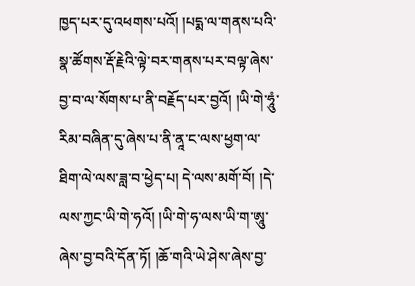ཁྱད་པར་དུ་འཕགས་པའོ། །པདྨ་ལ་གནས་པའི་སྣ་ཚོགས་རྡོ་རྗེའི་ལྟེ་བར་གནས་པར་བལྟ་ཞེས་བྱ་བ་ལ་སོགས་པ་ནི་བརྗོད་པར་བྱའོ། །ཡི་གེ་ཧཱུཾ་རིམ་བཞིན་དུ་ཞེས་པ་ནི་ནཱ་ང་ལས་ཕྱག་ལ་ཐིག་ལེ་ལས་ཟླ་བ་ཕྱེད་པ། དེ་ལས་མགོ་བོ། །དེ་ལས་ཀྱང་ཡི་གེ་ཧའོ། །ཡི་གེ་ཧ་ལས་ཡི་ག་ཨཱུ་ཞེས་བྱ་བའི་དོན་ཏོ། །ཆོ་གའི་ཡེ་ཤེས་ཞེས་བྱ་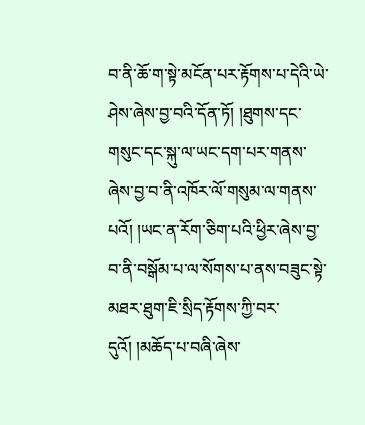བ་ནི་ཆོ་ག་སྟེ་མངོན་པར་རྟོགས་པ་དེའི་ཡེ་ཤེས་ཞེས་བྱ་བའི་དོན་ཏོ། །ཐུགས་དང་གསུང་དང་སྐུ་ལ་ཡང་དག་པར་གནས་ཞེས་བྱ་བ་ནི་འཁོར་ལོ་གསུམ་ལ་གནས་པའོ། །ཡང་ན་རོག་ཅིག་པའི་ཕྱིར་ཞེས་བྱ་བ་ནི་བསྒོམ་པ་ལ་སོགས་པ་ནས་བཟུང་སྟེ་མཐར་ཐུག་ཇི་སྲིད་རྟོགས་ཀྱི་བར་དུའོ། །མཆོད་པ་བཞི་ཞེས་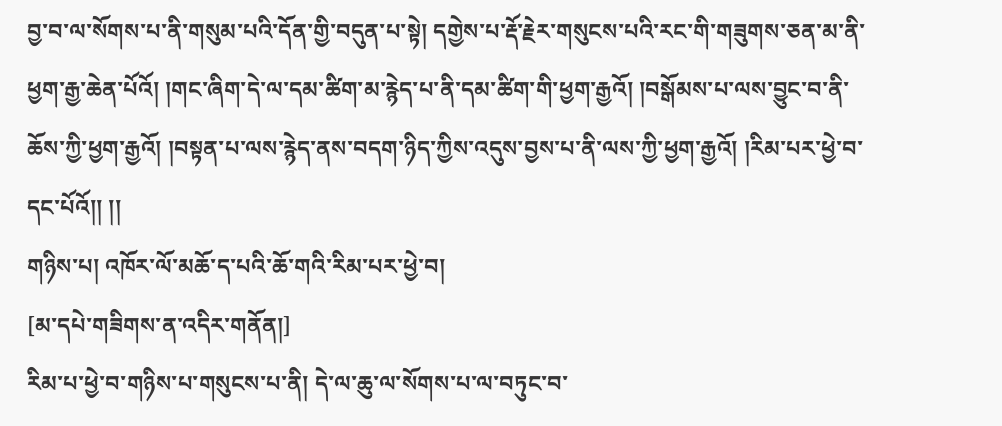བྱ་བ་ལ་སོགས་པ་ནི་གསུམ་པའི་དོན་གྱི་བདུན་པ་སྟེ། དགྱེས་པ་རྡོ་རྗེར་གསུངས་པའི་རང་གི་གཟུགས་ཅན་མ་ནི་ཕྱག་རྒྱ་ཆེན་པོའོ། །གང་ཞིག་དེ་ལ་དམ་ཚིག་མ་རྙེད་པ་ནི་དམ་ཚིག་གི་ཕྱག་རྒྱའོ། །བསྒོམས་པ་ལས་བྱུང་བ་ནི་ཆོས་ཀྱི་ཕྱག་རྒྱའོ། །བསྟན་པ་ལས་རྙེད་ནས་བདག་ཉིད་ཀྱིས་འདུས་བྱས་པ་ནི་ལས་ཀྱི་ཕྱག་རྒྱའོ། །རིམ་པར་ཕྱེ་བ་དང་པོའོ།། །།
གཉིས་པ། འཁོར་ལོ་མཆོ་ད་པའི་ཆོ་གའི་རིམ་པར་ཕྱེ་བ།
[མ་དཔེ་གཟིགས་ན་འདིར་གནོན།]
རིམ་པ་ཕྱེ་བ་གཉིས་པ་གསུངས་པ་ནི། དེ་ལ་ཆུ་ལ་སོགས་པ་ལ་བཏུང་བ་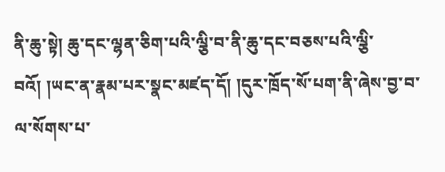ནི་ཆུ་སྟེ། ཆུ་དང་ལྷན་ཅིག་པའི་ལྕི་བ་ནི་ཆུ་དང་བཅས་པའི་ལྕི་བའོ། །ཡང་ན་རྣམ་པར་སྣང་མཛད་དོ། །དུར་ཁྲོད་སོ་པག་ནི་ཞེས་བྱ་བ་ལ་སོགས་པ་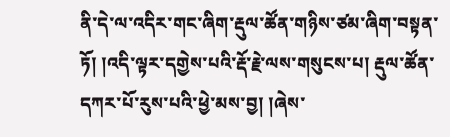ནི་དེ་ལ་འདིར་གང་ཞིག་རྡུལ་ཚོན་གཉིས་ཙམ་ཞིག་བསྟན་ཏོ། །འདི་ལྟར་དགྱེས་པའི་རྡོ་རྗེ་ལས་གསུངས་པ། རྡུལ་ཚོན་དཀར་པོ་རུས་པའི་ཕྱེ་མས་བྱ། །ཞེས་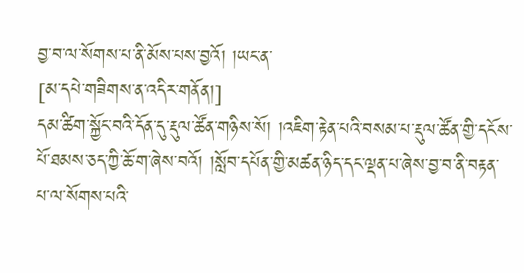བྱ་བ་ལ་སོགས་པ་ནི་མོས་པས་བྱའོ། །ཡང་ན་
[མ་དཔེ་གཟིགས་ན་འདིར་གནོན།]
དམ་ཚིག་སྐྱོང་བའི་དོན་དུ་རྡུལ་ཚོན་གཉིས་སོ། །འཇིག་རྟེན་པའི་བསམ་པ་རྡུལ་ཚོན་གྱི་དངོས་པོ་ཐམས་ཅད་ཀྱི་ཆོ་ག་ཞེས་བའོ། །སློབ་དཔོན་གྱི་མཚན་ཉིད་དང་ལྡན་པ་ཞེས་བྱ་བ་ནི་བརྟན་པ་ལ་སོགས་པའི་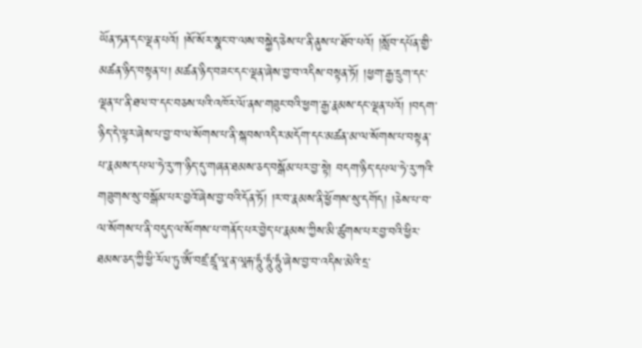ཡོན་ཏན་དང་ལྡན་པའོ། །སོ་སོར་སྣང་བ་ལས་བསྐྱེད་ཅེས་པ་ནི་ནུས་པ་ཐོབ་པའོ། །སློབ་དཔོན་གྱི་མཚན་ཉིད་བསྟན་པ། མཚན་ཉིད་བཟང་དང་ལྡན་ཞེས་བྱ་བ་འདིས་བསྟན་ཏོ། །ཕྱག་རྒྱ་དྲུག་དང་ལྡན་པ་ནི་ཐལ་བ་དང་བཅས་པའི་འཁོར་ལོ་ནས་གཟུང་བའི་ཕྱག་རྒྱ་རྣམས་དང་ལྡན་པའོ། །བདག་ཉིད་དེ་ལྟར་ཞེས་པ་བྱ་བ་ལ་སོགས་པ་ནི་སྐབས་འདིར་མདོག་དང་མཚན་མ་ལ་སོགས་པ་བསྟན་པ་རྣམས་དཔལ་ཧེ་རུ་ཀ་ཉིད་དུ་གཞན་ཐམས་ཅད་བསྒོམ་པར་བྱ་སྟེ། བདག་ཉིད་དཔལ་ཧེ་རུ་ཀའི་གཟུགས་སུ་བསྒོམ་པར་བྱའོ་ཞེས་བྱ་བའི་དོན་ཏོ། །ར་བ་རྣམས་ནི་ཕྱོགས་སུ་དགོད། །ཅེས་པ་བ་ལ་སོགས་པ་ནི་བདུད་ལ་སོགས་པ་གནོད་པར་བྱེད་པ་རྣམས་ཀྱིས་མི་ཚུགས་པར་བྱ་བའི་ཕྱིར་ཐམས་ཅད་ཀྱི་ཕྱི་རོལ་ཏུ་ཨོཾ་བཛྲ་ཛྲཱ་ལཱ་ན་ལཱརྐ་ཧཱུཾ་ཧཱུཾ་ཧཱུཾ་ཞེས་བྱ་བ་འདིས་མེའི་དྲ་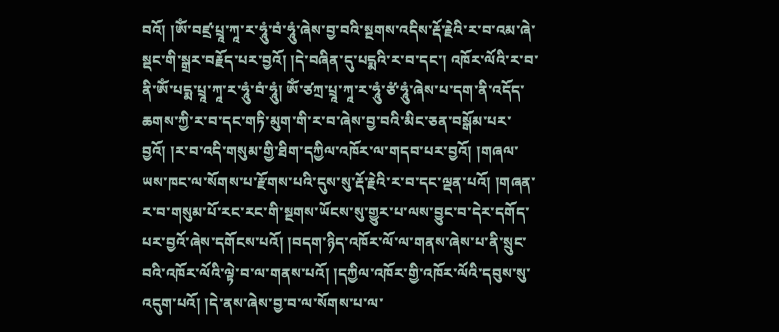བའོ། །ཨོཾ་བཛྲ་པྲཱ་ཀཱ་ར་ཧཱུཾ་བཾ་ཧཱུཾ་ཞེས་བྱ་བའི་སྔགས་འདིས་རྡོ་རྗེའི་ར་བ་འམ་ཞེ་སྡང་གི་སྒྲར་བརྗོད་པར་བྱའོ། །དེ་བཞིན་དུ་པདྨའི་ར་བ་དང་། འཁོར་ལོའི་ར་བ་ནི་ཨོཾ་པདྨ་པྲཱ་ཀཱ་ར་ཧཱུཾ་བཾ་ཧཱུཾ། ཨོཾ་ཙཀྲ་པྲཱ་ཀཱ་ར་ཧཱུཾ་ཙཾ་ཧཱུཾ་ཞེས་པ་དག་ནི་འདོད་ཆགས་ཀྱི་ར་བ་དང་གཏི་མུག་གི་ར་བ་ཞེས་བྱ་བའི་མིང་ཅན་བསྒོམ་པར་བྱའོ། །ར་བ་འདི་གསུམ་གྱི་ཐིག་དཀྱིལ་འཁོར་ལ་གདབ་པར་བྱའོ། །གཞལ་ཡས་ཁང་ལ་སོགས་པ་རྫོགས་པའི་དུས་སུ་རྡོ་རྗེའི་ར་བ་དང་ལྡན་པའོ། །གཞན་ར་བ་གསུམ་པོ་རང་རང་གི་སྔགས་ཡོངས་སུ་གྱུར་པ་ལས་བྱུང་བ་དེར་དགོད་པར་བྱའོ་ཞེས་དགོངས་པའོ། །བདག་ཉིད་འཁོར་ལོ་ལ་གནས་ཞེས་པ་ནི་སྲུང་བའི་འཁོར་ལོའི་ལྟེ་བ་ལ་གནས་པའོ། །དཀྱིལ་འཁོར་གྱི་འཁོར་ལོའི་དབུས་སུ་འདུག་པའོ། །དེ་ནས་ཞེས་བྱ་བ་ལ་སོགས་པ་ལ་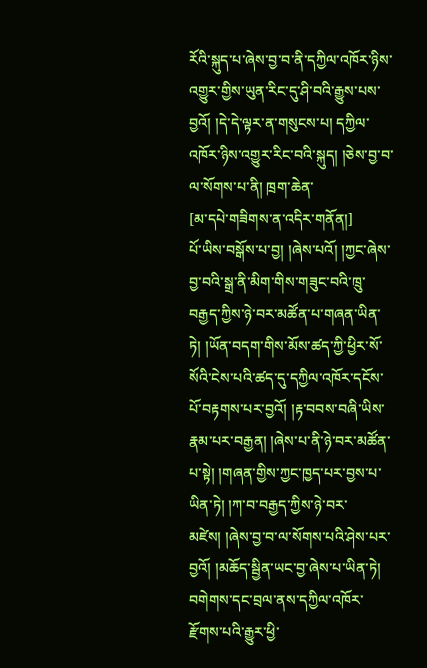རོའི་སྐུད་པ་ཞེས་བྱ་བ་ནི་དཀྱིལ་འཁོར་ཉིས་འགྱུར་གྱིས་ཡུན་རིང་དུ་ཤི་བའི་རྒྱུས་པས་བྱའོ། །དེ་དེ་ལྟར་ན་གསུངས་པ། དཀྱིལ་འཁོར་ཉིས་འགྱུར་རིང་བའི་སྐུད། །ཅེས་བྱ་བ་ལ་སོགས་པ་ནི། ཁྲག་ཆེན་
[མ་དཔེ་གཟིགས་ན་འདིར་གནོན།]
པོ་ཡིས་བསྒོས་པ་བྱ། །ཞེས་པའོ། །ཀྱང་ཞེས་བྱ་བའི་སྒྲ་ནི་མིག་གིས་གཟུང་བའི་ཁྲུ་བརྒྱད་ཀྱིས་ཉེ་བར་མཚོན་པ་གཞན་ཡིན་ཏེ། །ཡོན་བདག་གིས་མོས་ཚད་ཀྱི་ཕྱིར་སོ་སོའི་ངེས་པའི་ཚད་དུ་དཀྱིལ་འཁོར་དངོས་པོ་བརྟགས་པར་བྱའོ། །རྟ་བབས་བཞི་ཡིས་རྣམ་པར་བརྒྱན། །ཞེས་པ་ནི་ཉེ་བར་མཚོན་པ་སྟེ། །གཞན་གྱིས་ཀྱང་ཁྱད་པར་བྱས་པ་ཡིན་ཏེ། །ཀ་བ་བརྒྱད་ཀྱིས་ཉེ་བར་མཛེས། །ཞེས་བྱ་བ་ལ་སོགས་པའི་ཤེས་པར་བྱའོ། །མཆོད་སྦྱིན་ཡང་བྱ་ཞེས་པ་ཡིན་ཏེ། བགེགས་དང་བྲལ་ནས་དཀྱིལ་འཁོར་རྫོགས་པའི་རྒྱུར་ཕྱི་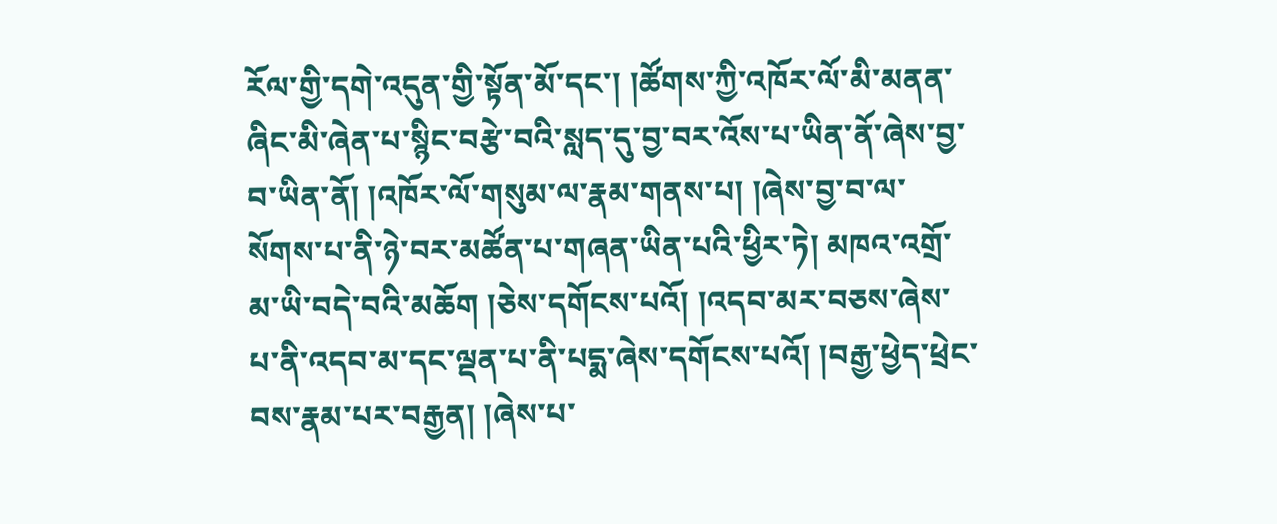རོལ་གྱི་དགེ་འདུན་གྱི་སྟོན་མོ་དང་། །ཚོགས་ཀྱི་འཁོར་ལོ་མི་མནན་ཞིང་མི་ཞེན་པ་སྙིང་བརྩེ་བའི་སླད་དུ་བྱ་བར་འོས་པ་ཡིན་ནོ་ཞེས་བྱ་བ་ཡིན་ནོ། །འཁོར་ལོ་གསུམ་ལ་རྣམ་གནས་པ། །ཞེས་བྱ་བ་ལ་སོགས་པ་ནི་ཉེ་བར་མཚོན་པ་གཞན་ཡིན་པའི་ཕྱིར་ཏེ། མཁའ་འགྲོ་མ་ཡི་བདེ་བའི་མཆོག །ཅེས་དགོངས་པའོ། །འདབ་མར་བཅས་ཞེས་པ་ནི་འདབ་མ་དང་ལྡན་པ་ནི་པདྨ་ཞེས་དགོངས་པའོ། །བརྒྱ་ཕྱེད་ཕྲེང་བས་རྣམ་པར་བརྒྱན། །ཞེས་པ་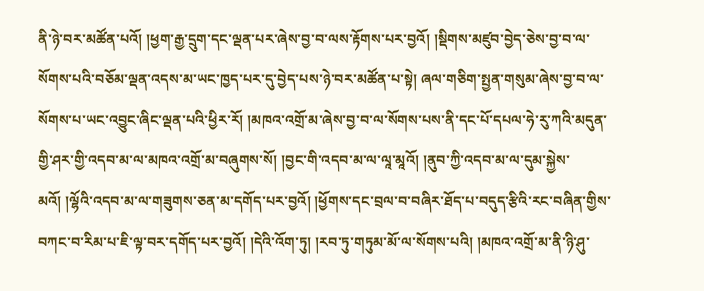ནི་ཉེ་བར་མཚོན་པའོ། །ཕྱག་རྒྱ་དྲུག་དང་ལྡན་པར་ཞེས་བྱ་བ་ལས་རྟོགས་པར་བྱའོ། །སྡིགས་མཛུབ་བྱེད་ཅེས་བྱ་བ་ལ་སོགས་པའི་བཅོམ་ལྡན་འདས་མ་ཡང་ཁྱད་པར་དུ་བྱེད་པས་ཉེ་བར་མཚོན་པ་སྟེ། ཞལ་གཅིག་སྤྱན་གསུམ་ཞེས་བྱ་བ་ལ་སོགས་པ་ཡང་འབྱུང་ཞིང་ལྡན་པའི་ཕྱིར་རོ། །མཁའ་འགྲོ་མ་ཞེས་བྱ་བ་ལ་སོགས་པས་ནི་དང་པོ་དཔལ་ཧེ་རུ་ཀའི་མདུན་གྱི་ཤར་གྱི་འདབ་མ་ལ་མཁའ་འགྲོ་མ་བཞུགས་སོ། །བྱང་གི་འདབ་མ་ལ་ལཱ་མཱའོ། །ནུབ་ཀྱི་འདབ་མ་ལ་དུམ་སྐྱེས་མའོ། །ལྷོའི་འདབ་མ་ལ་གཟུགས་ཅན་མ་དགོད་པར་བྱའོ། །ཕྱོགས་དང་བྲལ་བ་བཞིར་ཐོད་པ་བདུད་རྩིའི་རང་བཞིན་གྱིས་བཀང་བ་རིམ་པ་ཇི་ལྟ་བར་དགོད་པར་བྱའོ། །དེའི་འོག་ཏུ། །རབ་ཏུ་གཏུམ་མོ་ལ་སོགས་པའི། །མཁའ་འགྲོ་མ་ནི་ཉི་ཤུ་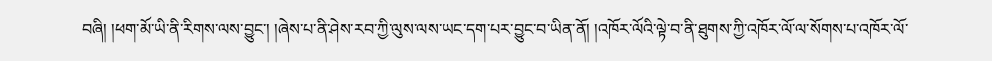བཞི། །ཕག་མོ་ཡི་ནི་རིགས་ལས་བྱུང་། །ཞེས་པ་ནི་ཤེས་རབ་ཀྱི་ལུས་ལས་ཡང་དག་པར་བྱུང་བ་ཡིན་ནོ། །འཁོར་ལོའི་ལྟེ་བ་ནི་ཐུགས་ཀྱི་འཁོར་ལོ་ལ་སོགས་པ་འཁོར་ལོ་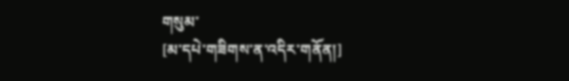གསུམ་
[མ་དཔེ་གཟིགས་ན་འདིར་གནོན།]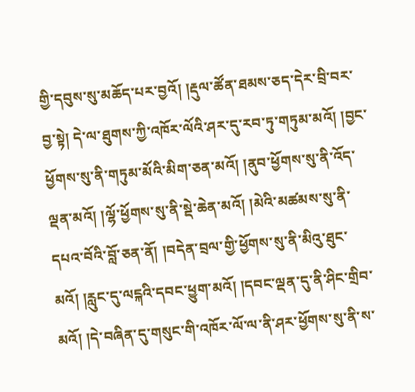གྱི་དབུས་སུ་མཆོད་པར་བྱའོ། །རྡུལ་ཚོན་ཐམས་ཅད་དེར་བྲི་བར་བྱ་སྟེ། དེ་ལ་ཐུགས་ཀྱི་འཁོར་ལོའི་ཤར་དུ་རབ་ཏུ་གཏུམ་མའོ། །བྱང་ཕྱོགས་སུ་ནི་གཏུམ་མོའི་མིག་ཅན་མའོ། །ནུབ་ཕྱོགས་སུ་ནི་འོད་ལྡན་མའོ། །ལྷོ་ཕྱོགས་སུ་ནི་སྡེ་ཆེན་མའོ། །མེའི་མཚམས་སུ་ནི་དཔའ་བོའི་བློ་ཅན་ནོ། །བདེན་བྲལ་གྱི་ཕྱོགས་སུ་ནི་མིའུ་ཐུང་མའོ། །རླུང་དུ་ལངྐའི་དབང་ཕྱུག་མའོ། །དབང་ལྡན་དུ་ནི་ཤིང་གྲིབ་མའོ། །དེ་བཞིན་དུ་གསུང་གི་འཁོར་ལོ་ལ་ནི་ཤར་ཕྱོགས་སུ་ནི་ས་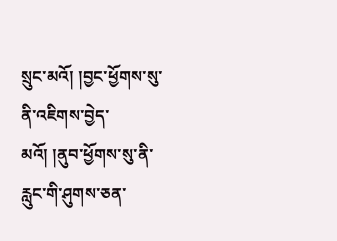སྲུང་མའོ། །བྱང་ཕྱོགས་སུ་ནི་འཇིགས་བྱེད་མའོ། །ནུབ་ཕྱོགས་སུ་ནི་རླུང་གི་ཤུགས་ཅན་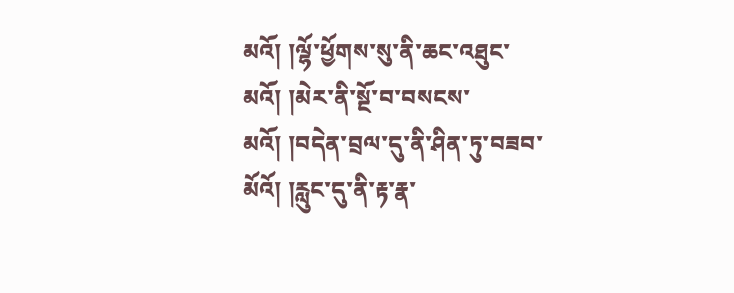མའོ། །ལྷོ་ཕྱོགས་སུ་ནི་ཆང་འཐུང་མའོ། །མེར་ནི་སྔོ་བ་བསངས་མའོ། །བདེན་བྲལ་དུ་ནི་ཤིན་ཏུ་བཟབ་མོའོ། །རླུང་དུ་ནི་རྟ་རྣ་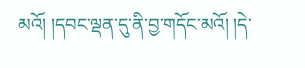མའོ། །དབང་ལྡན་དུ་ནི་བྱ་གདོང་མའོ། །དེ་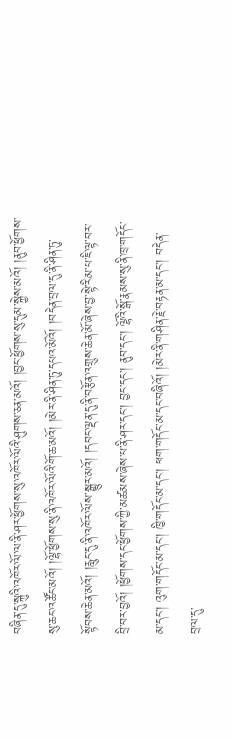བཞིན་དུ་སྐུའི་འཁོར་ལོ་ལ་ནི་ཤར་ཕྱོགས་སུ་འཁོར་ལོའི་ཤུགས་ཅན་མའོ། །བྱང་ཕྱོགས་སུ་དུམ་སྐྱེས་མའོ། །ནུབ་ཕྱོགས་སུ་ཆང་འཚོང་མའོ། །ལྷོ་ཕྱོགས་སུ་ནི་འཁོར་ལོའི་གོ་ཆ་མའོ། །མེར་ནི་ཤིན་ཏུ་དཔའ་མོའོ། །བདེན་བྲལ་དུ་ནི་ཤིན་ཏུ་སྟོབས་ཆེན་མའོ། །རླུང་དུ་ནི་འཁོར་ལོས་སྒྱུར་མའོ། །དབང་ལྡན་དུ་ནི་བརྩོན་འགྲུས་ཆེན་མོ་ཞེས་བྱ་སྟེ་རིམ་པ་ཇི་ལྟ་བར་བྲི་བར་བྱའོ། །ཕྱོགས་དང་ཕྱོགས་ཀྱི་མཚམས་ཞེས་པ་ནི་ཤར་དང་། བྱང་དང་། ནུབ་དང་། ལྷོའི་སྒོ་རྣམས་སུ་ནི་ཁྲ་གདོང་མ་དང་། འུག་གདོང་མ་དང་། ཁྱི་གདོང་མ་དང་། ཕག་གདོང་མ་དང་བཞིའོ། །མེར་ནི་གཤིན་རྗེ་བརྟན་མ་དང་། བདེན་བྲལ་དུ་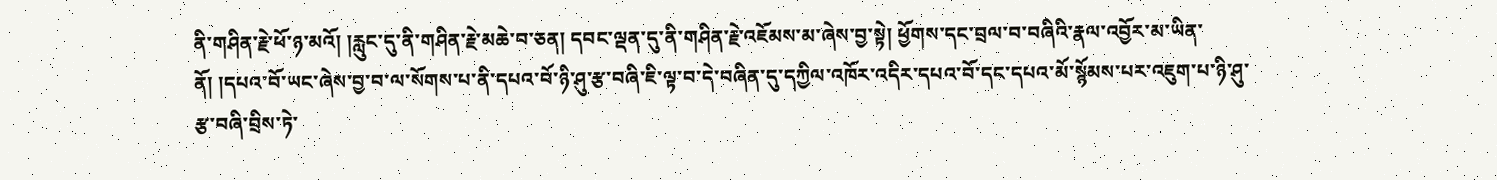ནི་གཤིན་རྗེ་ཕོ་ཉ་མའོ། །རླུང་དུ་ནི་གཤིན་རྗེ་མཆེ་བ་ཅན། དབང་ལྡན་དུ་ནི་གཤིན་རྗེ་འཇོམས་མ་ཞེས་བྱ་སྟེ། ཕྱོགས་དང་བྲལ་བ་བཞིའི་རྣལ་འབྱོར་མ་ཡིན་ནོ། །དཔའ་བོ་ཡང་ཞེས་བྱ་བ་ལ་སོགས་པ་ནི་དཔའ་བོ་ཉི་ཤུ་རྩ་བཞི་ཇི་ལྟ་བ་དེ་བཞིན་དུ་དཀྱིལ་འཁོར་འདིར་དཔའ་བོ་དང་དཔའ་མོ་སྙོམས་པར་འཇུག་པ་ཉི་ཤུ་རྩ་བཞི་བྲིས་ཏེ་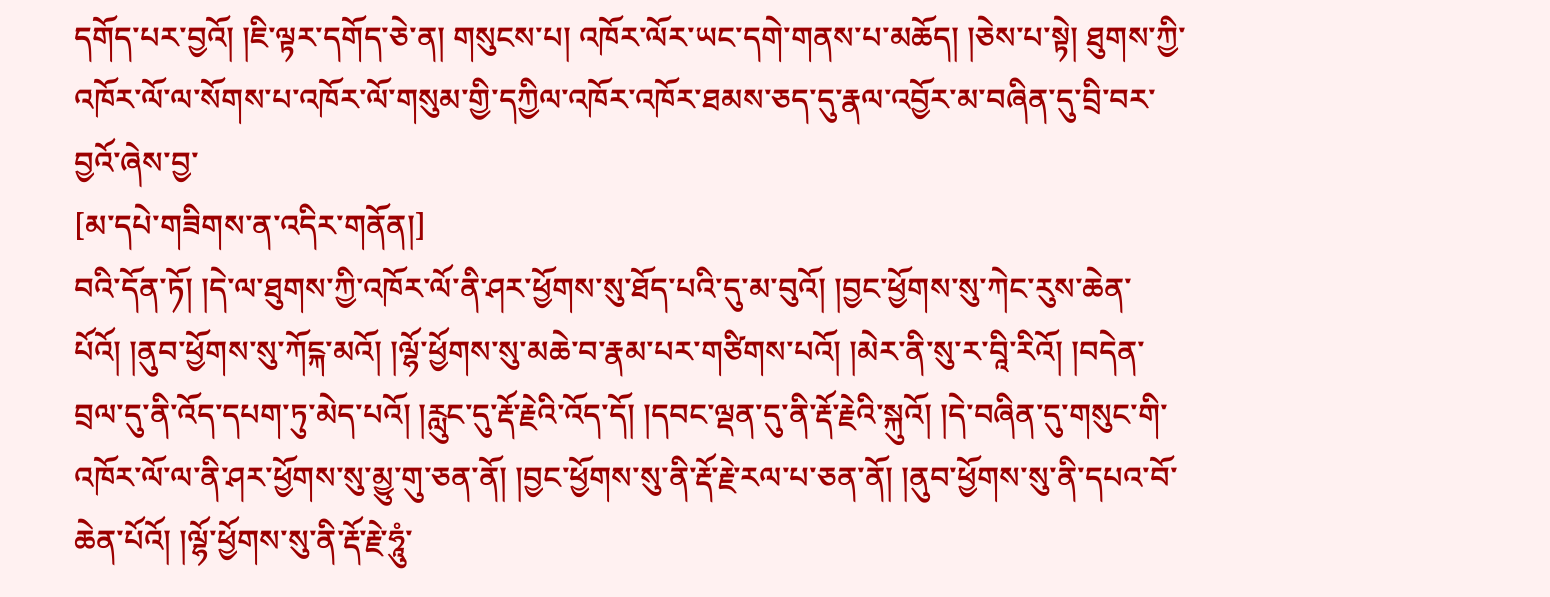དགོད་པར་བྱའོ། །ཇི་ལྟར་དགོད་ཅེ་ན། གསུངས་པ། འཁོར་ལོར་ཡང་དགེ་གནས་པ་མཆོད། །ཅེས་པ་སྟེ། ཐུགས་ཀྱི་འཁོར་ལོ་ལ་སོགས་པ་འཁོར་ལོ་གསུམ་གྱི་དཀྱིལ་འཁོར་འཁོར་ཐམས་ཅད་དུ་རྣལ་འབྱོར་མ་བཞིན་དུ་བྲི་བར་བྱའོ་ཞེས་བྱ་
[མ་དཔེ་གཟིགས་ན་འདིར་གནོན།]
བའི་དོན་ཏོ། །དེ་ལ་ཐུགས་ཀྱི་འཁོར་ལོ་ནི་ཤར་ཕྱོགས་སུ་ཐོད་པའི་དུ་མ་བུའོ། །བྱང་ཕྱོགས་སུ་ཀེང་རུས་ཆེན་པོའོ། །ནུབ་ཕྱོགས་སུ་ཀོངྐ་མའོ། །ལྷོ་ཕྱོགས་སུ་མཆེ་བ་རྣམ་པར་གཙིགས་པའོ། །མེར་ནི་སུ་ར་བཱི་རིའོ། །བདེན་བྲལ་དུ་ནི་འོད་དཔག་ཏུ་མེད་པའོ། །རླུང་དུ་རྡོ་རྗེའི་འོད་དོ། །དབང་ལྡན་དུ་ནི་རྡོ་རྗེའི་སྐུའོ། །དེ་བཞིན་དུ་གསུང་གི་འཁོར་ལོ་ལ་ནི་ཤར་ཕྱོགས་སུ་མྱུ་གུ་ཅན་ནོ། །བྱང་ཕྱོགས་སུ་ནི་རྡོ་རྗེ་རལ་པ་ཅན་ནོ། །ནུབ་ཕྱོགས་སུ་ནི་དཔའ་བོ་ཆེན་པོའོ། །ལྷོ་ཕྱོགས་སུ་ནི་རྡོ་རྗེ་ཧཱུཾ་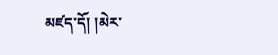མཛད་དོ། །མེར་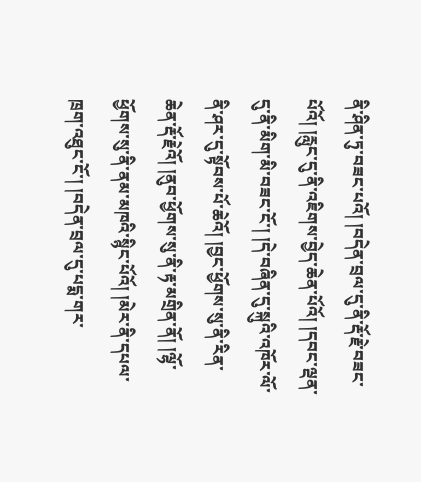ནི་ཤིན་ཏུ་བཟང་པའོ། །བདེན་བྲལ་དུ་ནི་རྡོ་རྗེ་བཟང་པོའོ། །རླུང་དུ་ནི་འཇིགས་བྱེད་ཆེན་པོའོ། །དབང་ལྡན་དུ་ནི་མིག་མི་བཟང་ངོ་། །དེ་བཞིན་དུ་སྐུའི་འཁོར་ལོ་ནི་ཤར་དུ་སྟོབས་པོ་ཆེའོ། །བྱང་ཕྱོགས་སུ་ནི་རིན་ཆེན་རྡོ་རྗེའོ། །ནུབ་ཕྱོགས་སུ་ནི་རྟ་མགྲིན་ནོ། །ལྷོ་ཕྱོགས་སུ་ནི་ནམ་མཁའི་སྙིང་པོའོ། །མེར་ནི་དཔལ་ཁྲག་འཐུང་ངོ་། །བདེན་བྲལ་དུ་པདྨ་གར་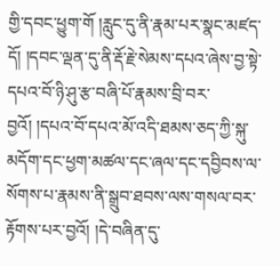གྱི་དབང་ཕྱུག་གོ །རླུང་དུ་ནི་རྣམ་པར་སྣང་མཛད་དོ། །དབང་ལྡན་དུ་ནི་རྡོ་རྗེ་སེམས་དཔའ་ཞེས་བྱ་སྟེ་དཔའ་བོ་ཉི་ཤུ་རྩ་བཞི་པོ་རྣམས་བྲི་བར་བྱའོ། །དཔའ་བོ་དཔའ་མོ་འདི་ཐམས་ཅད་ཀྱི་སྐུ་མདོག་དང་ཕྱག་མཚལ་དང་ཞལ་དང་དབྱིབས་ལ་སོགས་པ་རྣམས་ནི་སྒྲུབ་ཐབས་ལས་གསལ་བར་རྟོགས་པར་བྱའོ། །དེ་བཞིན་དུ་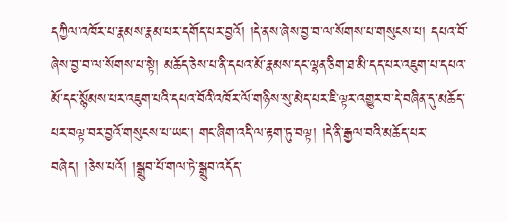དཀྱིལ་འཁོར་པ་རྣམས་རྣམ་པར་དགོད་པར་བྱའོ། །དེ་ནས་ཞེས་བྱ་བ་ལ་སོགས་པ་གསུངས་པ། དཔའ་བོ་ཞེས་བྱ་བ་ལ་སོགས་པ་སྟེ། མཆོད་ཅེས་པ་ནི་དཔའ་མོ་རྣམས་དང་ལྷན་ཅིག་ཐ་མི་དད་པར་འཇུག་པ་དཔའ་མོ་དང་སྙོམས་པར་འཇུག་པའི་དཔའ་བོའི་འཁོར་ལོ་གཉིས་སུ་མེད་པར་ཇི་ལྟར་འགྱུར་བ་དེ་བཞིན་དུ་མཆོད་པར་བལྟ་བར་བྱའོ་གསུངས་པ་ཡང་། གང་ཞིག་འདི་ལ་རྟག་ཏུ་བལྟ། །དེ་ནི་རྒྱལ་བའི་མཆོད་པར་བཞེད། །ཅེས་པའོ། །སྒྲུབ་པོ་གལ་ཏེ་སྒྲུབ་འདོད་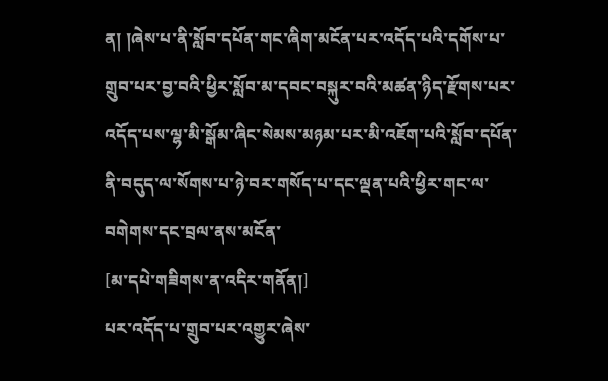ན། །ཞེས་པ་ནི་སློབ་དཔོན་གང་ཞིག་མངོན་པར་འདོད་པའི་དགོས་པ་གྲུབ་པར་བྱ་བའི་ཕྱིར་སློབ་མ་དབང་བསྐུར་བའི་མཚན་ཉིད་རྫོགས་པར་འདོད་པས་ལྷ་མི་སྒོམ་ཞིང་སེམས་མཉམ་པར་མི་འཇོག་པའི་སློབ་དཔོན་ནི་བདུད་ལ་སོགས་པ་ཉེ་བར་གསོད་པ་དང་ལྡན་པའི་ཕྱིར་གང་ལ་བགེགས་དང་བྲལ་ནས་མངོན་
[མ་དཔེ་གཟིགས་ན་འདིར་གནོན།]
པར་འདོད་པ་གྲུབ་པར་འགྱུར་ཞེས་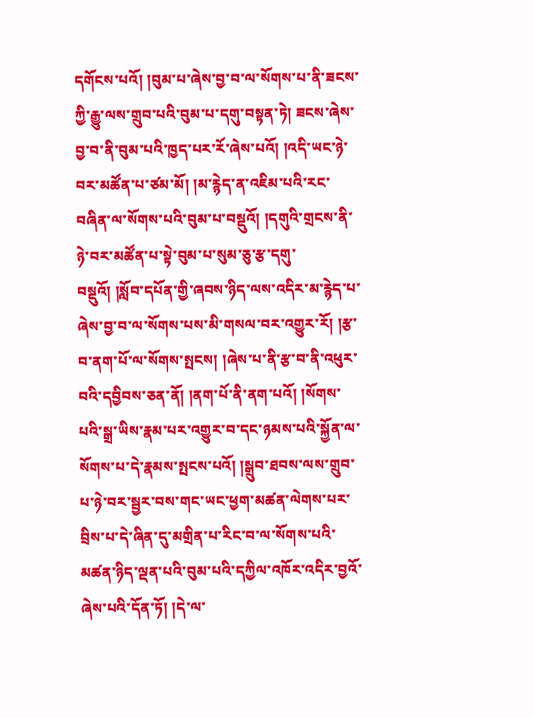དགོངས་པའོ། །བུམ་པ་ཞེས་བྱ་བ་ལ་སོགས་པ་ནི་ཟངས་ཀྱི་རྒྱུ་ལས་གྲུབ་པའི་བུམ་པ་དགུ་བསྟན་ཏེ། ཟངས་ཞེས་བྱ་བ་ནི་བུམ་པའི་ཁྱད་པར་རོ་ཞེས་པའོ། །འདི་ཡང་ཉེ་བར་མཚོན་པ་ཙམ་མོ། །མ་རྙེད་ན་འཇིམ་པའི་རང་བཞིན་ལ་སོགས་པའི་བུམ་པ་བསྡུའོ། །དགུའི་གྲངས་ནི་ཉེ་བར་མཚོན་པ་སྟེ་བུམ་པ་སུམ་ཅུ་རྩ་དགུ་བསྡུའོ། །སློབ་དཔོན་གྱི་ཞབས་ཉིད་ལས་འདིར་མ་རྙེད་པ་ཞེས་བྱ་བ་ལ་སོགས་པས་མི་གསལ་བར་འགྱུར་རོ། །རྩ་བ་ནག་པོ་ལ་སོགས་སྤངས། །ཞེས་པ་ནི་རྩ་བ་ནི་འཕུར་བའི་དབྱིབས་ཅན་ནོ། །ནག་པོ་ནི་ནག་པའོ། །སོགས་པའི་སྒྲ་ཡིས་རྣམ་པར་འགྱུར་བ་དང་ཉམས་པའི་སྐྱོན་ལ་སོགས་པ་དེ་རྣམས་སྤངས་པའོ། །སྒྲུབ་ཐབས་ལས་གྲུབ་པ་ཉེ་བར་སྦྱར་བས་གང་ཡང་ཕྱག་མཚན་ལེགས་པར་བྲིས་པ་དེ་ཞིན་དུ་མགྲིན་པ་རིང་བ་ལ་སོགས་པའི་མཚན་ཉིད་ལྡན་པའི་བུམ་པའི་དཀྱིལ་འཁོར་འདིར་བྱའོ་ཞེས་པའི་དོན་ཏོ། །དེ་ལ་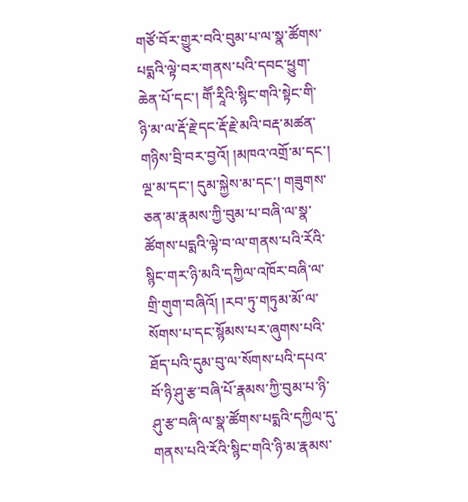གཙོ་བོར་གྱུར་བའི་བུམ་པ་ལ་སྣ་ཚོགས་པདྨའི་ལྟེ་བར་གནས་པའི་དབང་ཕྱུག་ཆེན་པོ་དང་། གཽ་རཱིའི་སྙིང་གའི་སྟེང་གི་ཉི་མ་ལ་རྡོ་རྗེ་དང་རྡོ་རྗེ་མའི་བརྡ་མཚན་གཉིས་བྲི་བར་བྱའོ། །མཁའ་འགྲོ་མ་དང་། ལྔ་མ་དང་། དུམ་སྐྱེས་མ་དང་། གཟུགས་ཅན་མ་རྣམས་ཀྱི་བུམ་པ་བཞི་ལ་སྣ་ཚོགས་པདྨའི་ལྟེ་བ་ལ་གནས་པའི་རོའི་སྙིང་གར་ཉི་མའི་དཀྱིལ་འཁོར་བཞི་ལ་གྲི་གུག་བཞིའོ། །རབ་ཏུ་གཏུམ་མོ་ལ་སོགས་པ་དང་སྙོམས་པར་ཞུགས་པའི་ཐོད་པའི་དུམ་བུ་ལ་སོགས་པའི་དཔའ་བོ་ཉི་ཤུ་རྩ་བཞི་པོ་རྣམས་ཀྱི་བུམ་པ་ཉི་ཤུ་རྩ་བཞི་ལ་སྣ་ཚོགས་པདྨའི་དཀྱིལ་དུ་གནས་པའི་རོའི་སྙིང་གའི་ཉི་མ་རྣམས་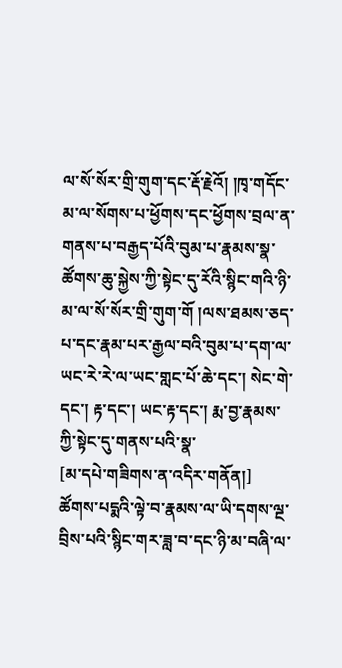ལ་སོ་སོར་གྲི་གུག་དང་རྡོ་རྗེའོ། །ཁྭ་གདོང་མ་ལ་སོགས་པ་ཕྱོགས་དང་ཕྱོགས་བྲལ་ན་གནས་པ་བརྒྱད་པོའི་བུམ་པ་རྣམས་སྣ་ཚོགས་ཆུ་སྐྱེས་ཀྱི་སྟེང་དུ་རོའི་སྙིང་གའི་ཉི་མ་ལ་སོ་སོར་གྲི་གུག་གོ །ལས་ཐམས་ཅད་པ་དང་རྣམ་པར་རྒྱལ་བའི་བུམ་པ་དག་ལ་ཡང་རེ་རེ་ལ་ཡང་གླང་པོ་ཆེ་དང་། སེང་གེ་དང་། རྟ་དང་། ཡང་རྟ་དང་། རྨ་བྱ་རྣམས་ཀྱི་སྟེང་དུ་གནས་པའི་སྣ་
[མ་དཔེ་གཟིགས་ན་འདིར་གནོན།]
ཚོགས་པདྨའི་ལྟེ་བ་རྣམས་ལ་ཡི་དགས་ལྔ་བྲིས་པའི་སྙིང་གར་ཟླ་བ་དང་ཉི་མ་བཞི་ལ་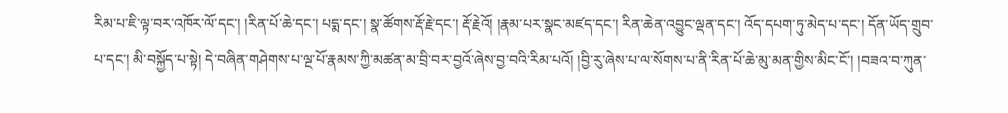རིམ་པ་ཇི་ལྟ་བར་འཁོར་ལོ་དང་། །རིན་པོ་ཆེ་དང་། པདྨ་དང་། སྣ་ཚོགས་རྡོ་རྗེ་དང་། རྡོ་རྗེའོ། །རྣམ་པར་སྣང་མཛད་དང་། རིན་ཆེན་འབྱུང་ལྡན་དང་། འོད་དཔག་ཏུ་མེད་པ་དང་། དོན་ཡོད་གྲུབ་པ་དང་། མི་བསྐྱོད་པ་སྟེ། དེ་བཞིན་གཤེགས་པ་ལྔ་པོ་རྣམས་ཀྱི་མཚན་མ་བྲི་བར་བྱའོ་ཞེས་བྱ་བའི་རིམ་པའོ། །བྱི་རུ་ཞེས་པ་ལ་སོགས་པ་ནི་རིན་པོ་ཆེ་མུ་མན་གྱིས་མིང་ངོ་། །བཟའ་བ་ཀུན་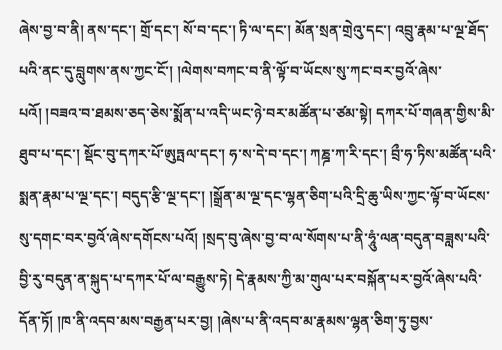ཞེས་བྱ་བ་ནི། ནས་དང་། གྲོ་དང་། སོ་བ་དང་། ཏི་ལ་དང་། མོན་སྲན་གྲེའུ་དང་། འབྲུ་རྣམ་པ་ལྔ་ཐོད་པའི་ནང་དུ་བླུགས་ནས་ཀྱང་ངོ་། །ལེགས་བཀང་བ་ནི་ལྟོ་བ་ཡོངས་སུ་ཀང་བར་བྱའོ་ཞེས་པའོ། །བཟའ་བ་ཐམས་ཅད་ཅེས་སྨོན་པ་འདི་ཡང་ཉེ་བར་མཚོན་པ་ཙམ་སྟེ། དཀར་པོ་གཞན་གྱིས་མི་ཐུབ་པ་དང་། སྡོང་བུ་དཀར་པོ་ཨུཏྤལ་དང་། ཧ་ས་དེ་བ་དང་། ཀཎྜ་ཀ་རི་དང་། བྲྀ་ཧ་ཏིས་མཚོན་པའི་སྨན་རྣམ་པ་ལྔ་དང་། བདུད་རྩི་ལྔ་དང་། །སྒྲོན་མ་ལྔ་དང་ལྷན་ཅིག་པའི་དྲི་ཆུ་ཡིས་ཀྱང་ལྟོ་བ་ཡོངས་སུ་དགང་བར་བྱའོ་ཞེས་དགོངས་པའོ། །སྲད་བུ་ཞེས་བྱ་བ་ལ་སོགས་པ་ནི་ཧཱུཾ་ལན་བདུན་བཟླས་པའི་བྱི་རུ་བདུན་ན་སྐུད་པ་དཀར་པོ་ལ་བརྒྱུས་ཏེ། དེ་རྣམས་ཀྱི་མ་གུལ་པར་བསྐོན་པར་བྱའོ་ཞེས་པའི་དོན་ཏོ། །ཁ་ནི་འདབ་མས་བརྒྱན་པར་བྱ། །ཞེས་པ་ནི་འདབ་མ་རྣམས་ལྷན་ཅིག་ཏུ་བྱས་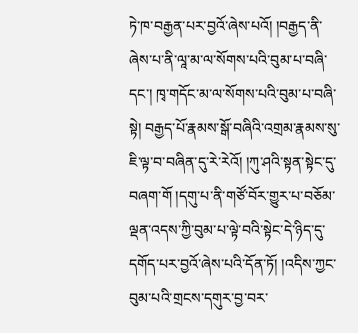ཏེ་ཁ་བརྒྱན་པར་བྱའོ་ཞེས་པའོ། །བརྒྱད་ནི་ཞེས་པ་ནི་ལཱ་མ་ལ་སོགས་པའི་བུམ་པ་བཞི་དང་། ཁྭ་གདོང་མ་ལ་སོགས་པའི་བུམ་པ་བཞི་སྟེ། བརྒྱད་པོ་རྣམས་སྒོ་བཞིའི་འགྲམ་རྣམས་སུ་ཇི་ལྟ་བ་བཞིན་དུ་རེ་རེའོ། །ཀུ་ཤའི་སྟན་སྟེང་དུ་བཞག་གོ །དགུ་པ་ནི་གཙོ་བོར་གྱུར་པ་བཅོམ་ལྡན་འདས་ཀྱི་བུམ་པ་ལྟེ་བའི་སྟེང་དེ་ཉིད་དུ་དགོད་པར་བྱའོ་ཞེས་པའི་དོན་ཏོ། །འདིས་ཀྱང་བུམ་པའི་གྲངས་དགུར་བྱ་བར་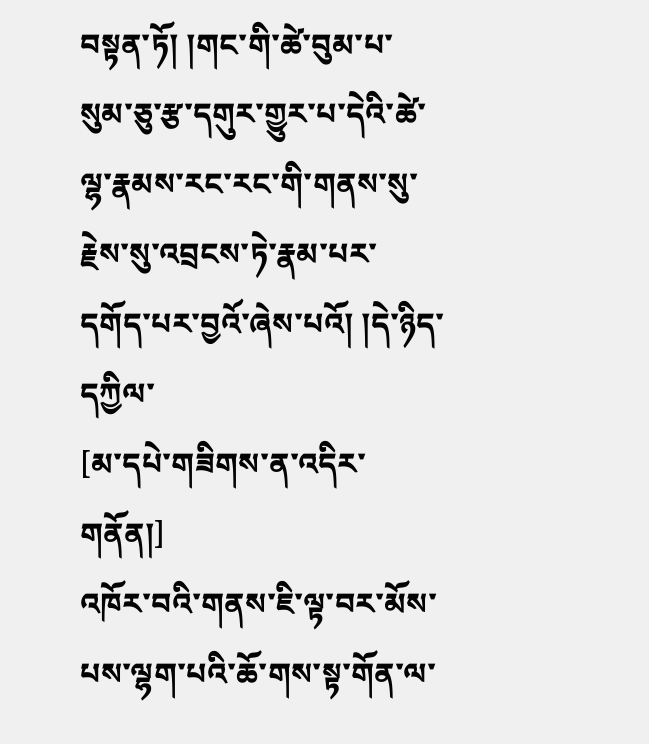བསྟན་ཏོ། །གང་གི་ཚེ་བུམ་པ་སུམ་ཅུ་རྩ་དགུར་གྱུར་པ་དེའི་ཚེ་ལྷ་རྣམས་རང་རང་གི་གནས་སུ་རྗེས་སུ་འབྲངས་ཏེ་རྣམ་པར་དགོད་པར་བྱའོ་ཞེས་པའོ། །དེ་ཉིད་དཀྱིལ་
[མ་དཔེ་གཟིགས་ན་འདིར་གནོན།]
འཁོར་བའི་གནས་ཇི་ལྟ་བར་མོས་པས་ལྷག་པའི་ཆོ་གས་སྟ་གོན་ལ་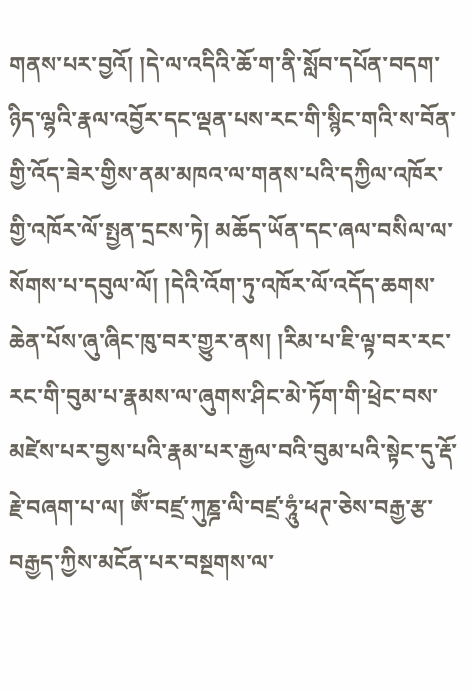གནས་པར་བྱའོ། །དེ་ལ་འདིའི་ཆོ་ག་ནི་སློབ་དཔོན་བདག་ཉིད་ལྷའི་རྣལ་འབྱོར་དང་ལྡན་པས་རང་གི་སྙིང་གའི་ས་བོན་གྱི་འོད་ཟེར་གྱིས་ནམ་མཁའ་ལ་གནས་པའི་དཀྱིལ་འཁོར་གྱི་འཁོར་ལོ་སྤྱན་དྲངས་ཏེ། མཆོད་ཡོན་དང་ཞལ་བསིལ་ལ་སོགས་པ་དབུལ་ལོ། །དེའི་འོག་ཏུ་འཁོར་ལོ་འདོད་ཆགས་ཆེན་པོས་ཞུ་ཞིང་ཁུ་བར་གྱུར་ནས། །རིམ་པ་ཇི་ལྟ་བར་རང་རང་གི་བུམ་པ་རྣམས་ལ་ཞུགས་ཤིང་མེ་ཏོག་གི་ཕྲེང་བས་མཛེས་པར་བྱས་པའི་རྣམ་པར་རྒྱལ་བའི་བུམ་པའི་སྟེང་དུ་རྡོ་རྗེ་བཞག་པ་ལ། ཨོཾ་བཛྲ་ཀུཎྜ་ལི་བཛྲ་ཧཱུཾ་ཕཊ་ཅེས་བརྒྱ་རྩ་བརྒྱད་ཀྱིས་མངོན་པར་བསྔགས་ལ་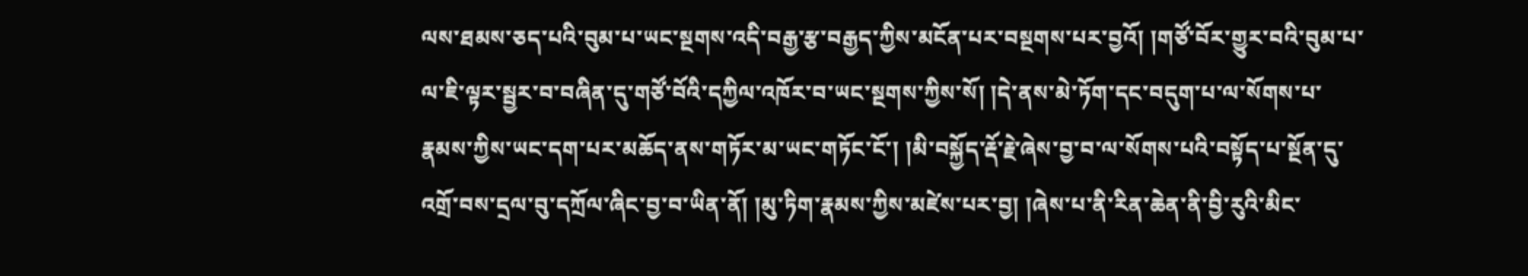ལས་ཐམས་ཅད་པའི་བུམ་པ་ཡང་སྔགས་འདི་བརྒྱ་རྩ་བརྒྱད་ཀྱིས་མངོན་པར་བསྔགས་པར་བྱའོ། །གཙོ་བོར་གྱུར་བའི་བུམ་པ་ལ་ཇི་ལྟར་སྦྱར་བ་བཞིན་དུ་གཙོ་བོའི་དཀྱིལ་འཁོར་བ་ཡང་སྔགས་ཀྱིས་སོ། །དེ་ནས་མེ་ཏོག་དང་བདུག་པ་ལ་སོགས་པ་རྣམས་ཀྱིས་ཡང་དག་པར་མཆོད་ནས་གཏོར་མ་ཡང་གཏོང་ངོ་། །མི་བསྐྱོད་རྡོ་རྗེ་ཞེས་བྱ་བ་ལ་སོགས་པའི་བསྟོད་པ་སྔོན་དུ་འགྲོ་བས་དྲལ་བུ་དཀྲོལ་ཞིང་བྱ་བ་ཡིན་ནོ། །མུ་ཏིག་རྣམས་ཀྱིས་མཛེས་པར་བྱ། །ཞེས་པ་ནི་རིན་ཆེན་ནི་བྱི་རུའི་མིང་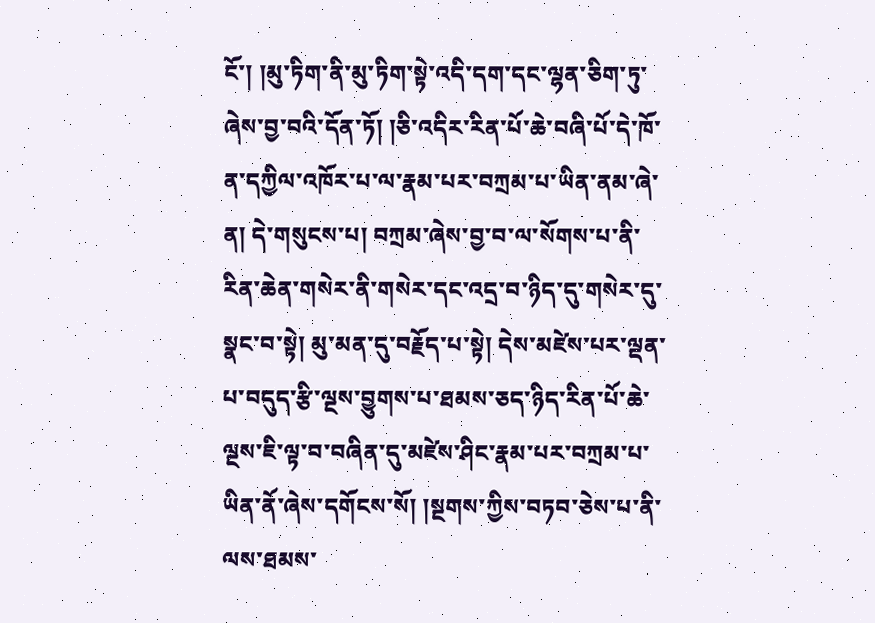ངོ་། །མུ་ཏིག་ནི་མུ་ཏིག་སྟེ་འདི་དག་དང་ལྷན་ཅིག་ཏུ་ཞེས་བྱ་བའི་དོན་ཏོ། །ཅི་འདིར་རིན་པོ་ཆེ་བཞི་པོ་དེ་ཁོ་ན་དཀྱིལ་འཁོར་པ་ལ་རྣམ་པར་བཀྲམ་པ་ཡིན་ནམ་ཞེ་ན། དེ་གསུངས་པ། བཀྲམ་ཞེས་བྱ་བ་ལ་སོགས་པ་ནི་རིན་ཆེན་གསེར་ནི་གསེར་དང་འདྲ་བ་ཉིད་དུ་གསེར་དུ་སྣང་བ་སྟེ། མུ་མན་དུ་བརྗོད་པ་སྟེ། དེས་མཛེས་པར་ལྡན་པ་བདུད་རྩི་ལྔས་བྱུགས་པ་ཐམས་ཅད་ཉིད་རིན་པོ་ཆེ་ལྔས་ཇི་ལྟ་བ་བཞིན་དུ་མཛེས་ཤིང་རྣམ་པར་བཀྲམ་པ་ཡིན་ནོ་ཞེས་དགོངས་སོ། །སྔགས་ཀྱིས་བཏབ་ཅེས་པ་ནི་ལས་ཐམས་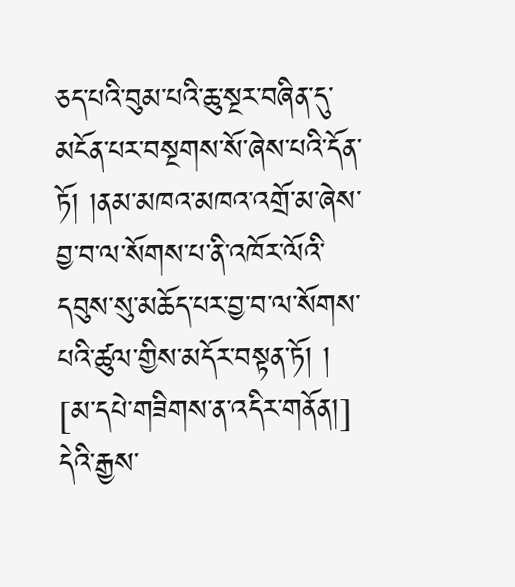ཅད་པའི་བུམ་པའི་ཆུ་སྔར་བཞིན་དུ་མངོན་པར་བསྔགས་སོ་ཞེས་པའི་དོན་ཏོ། །ནམ་མཁའ་མཁའ་འགྲོ་མ་ཞེས་བྱ་བ་ལ་སོགས་པ་ནི་འཁོར་ལོའི་དབུས་སུ་མཆོད་པར་བྱ་བ་ལ་སོགས་པའི་ཚུལ་གྱིས་མདོར་བསྟན་ཏོ། །
[མ་དཔེ་གཟིགས་ན་འདིར་གནོན།]
དེའི་རྒྱས་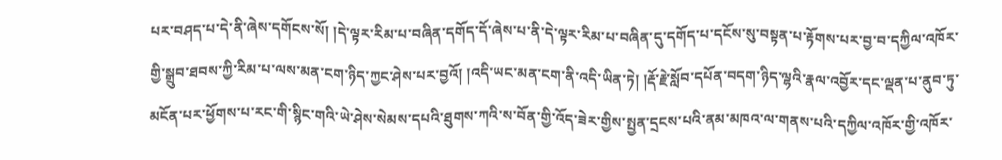པར་བཤད་པ་དེ་ནི་ཞེས་དགོངས་སོ། །དེ་ལྟར་རིམ་པ་བཞིན་དགོད་དོ་ཞེས་པ་ནི་དེ་ལྟར་རིམ་པ་བཞིན་དུ་དགོད་པ་དངོས་སུ་བསྟན་པ་རྟོགས་པར་བྱ་བ་དཀྱིལ་འཁོར་གྱི་སྒྲུབ་ཐབས་ཀྱི་རིམ་པ་ལས་མན་ངག་ཉིད་ཀྱང་ཤེས་པར་བྱའོ། །འདི་ཡང་མན་ངག་ནི་འདི་ཡིན་ཏེ། །རྡོ་རྗེ་སློབ་དཔོན་བདག་ཉིད་ལྷའི་རྣལ་འབྱོར་དང་ལྡན་པ་ནུབ་ཏུ་མངོན་པར་ཕྱོགས་པ་རང་གི་སྙིང་གའི་ཡེ་ཤེས་སེམས་དཔའི་ཐུགས་ཀའི་ས་བོན་གྱི་འོད་ཟེར་གྱིས་སྤྱན་དྲངས་པའི་ནམ་མཁའ་ལ་གནས་པའི་དཀྱིལ་འཁོར་གྱི་འཁོར་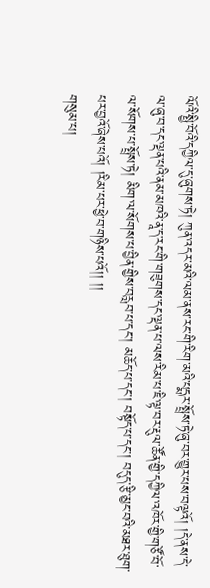ལོའི་སྤྱི་བོའི་དཀྱིལ་དུ་ཞུགས་ཏེ། ཀུན་འདར་མའི་ལམ་ནས་རང་གི་རིག་མའི་པདྨར་སྤྲོས་ཏེ་ཞུ་བར་གྱུར་པས་བལྟའོ། །དེ་ནས་དེ་ལ་ཞུ་བ་དང་ལྡན་པའི་ནམ་མཁའི་ནཱ་ད་རང་གི་གཟུགས་དང་ལྡན་པ་ལས་རིམ་པ་ཇི་ལྟ་བར་རྡུལ་ཚོན་གྱི་དཀྱིལ་འཁོར་གྱི་གཙོ་བོ་ལ་སོགས་པ་སྤྲོས་ཏེ། མིག་ལ་སོགས་པ་བྱིན་གྱིས་བརླབ་པ་དང་། མཆོད་པ་དང་། བསྟོད་པ་དང་། བདུད་རྩི་མྱང་བའི་མཐར་ཐུག་པར་བྱའོ་ཞེས་པའོ། །རིམ་པར་ཕྱེ་བ་གཉིས་པའོ།། །།
གསུམ་པ།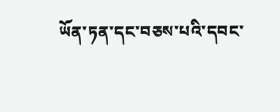ཡོན་ཏན་དང་བཅས་པའི་དབང་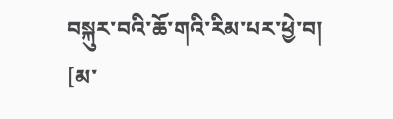བསྐུར་བའི་ཆོ་གའི་རིམ་པར་ཕྱེ་བ།
[མ་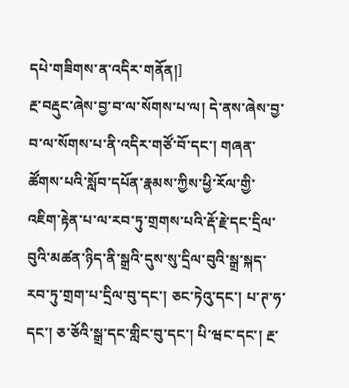དཔེ་གཟིགས་ན་འདིར་གནོན།]
རྔ་བརྡུང་ཞེས་བྱ་བ་ལ་སོགས་པ་ལ། དེ་ནས་ཞེས་བྱ་བ་ལ་སོགས་པ་ནི་འདིར་གཙོ་བོ་དང་། གཞན་ཚོགས་པའི་སློབ་དཔོན་རྣམས་ཀྱིས་ཕྱི་རོལ་གྱི་འཇིག་རྟེན་པ་ལ་རབ་ཏུ་གྲགས་པའི་རྡོ་རྗེ་དང་དྲིལ་བུའི་མཚན་ཉིད་ནི་སྒྲའི་དུས་སུ་དྲིལ་བུའི་སྒྲ་སྐད་རབ་ཏུ་གྲག་པ་དྲིལ་བུ་དང་། ཅང་ཏེའུ་དང་། པ་ཊ་ཧ་དང་། ཅ་ཅོའི་སྒྲ་དང་གླིང་བུ་དང་། པི་ཝང་དང་། རྔ་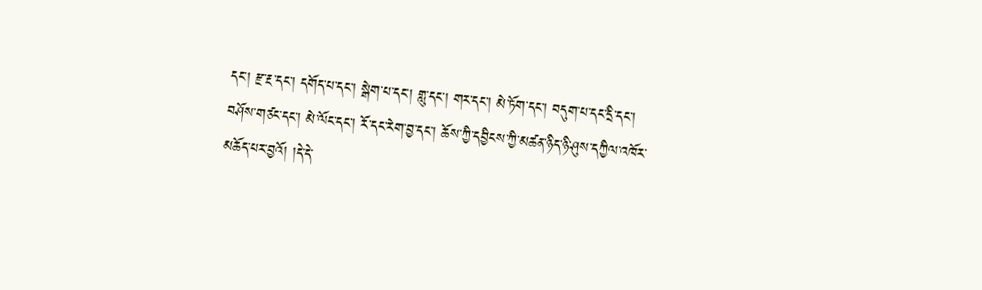དང་། རྫ་རྔ་དང་། དགོད་པ་དང་། སྒེག་པ་དང་། གླུ་དང་། གར་དང་། མེ་ཏོག་དང་། བདུག་པ་དང་དྲི་དང་། བཤོས་གཙང་དང་། མེ་ལོང་དང་། རོ་དང་རེག་བྱ་དང་། ཆོས་ཀྱི་དབྱིངས་ཀྱི་མཚན་ཉིད་ཉི་ཤུས་དཀྱིལ་འཁོར་མཆོད་པར་བྱའོ། །དེ་དེ་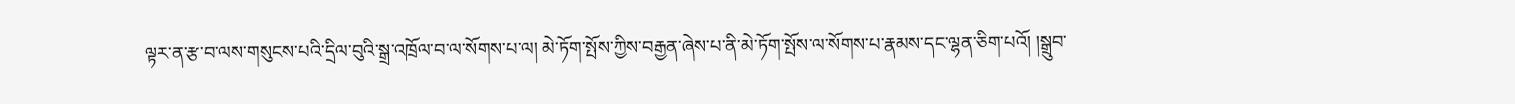ལྟར་ན་རྩ་བ་ལས་གསུངས་པའི་དྲིལ་བུའི་སྒྲ་འཁྲོལ་བ་ལ་སོགས་པ་ལ། མེ་ཏོག་སྤོས་ཀྱིས་བརྒྱན་ཞེས་པ་ནི་མེ་ཏོག་སྤོས་ལ་སོགས་པ་རྣམས་དང་ལྷན་ཅིག་པའོ། །སྒྲུབ་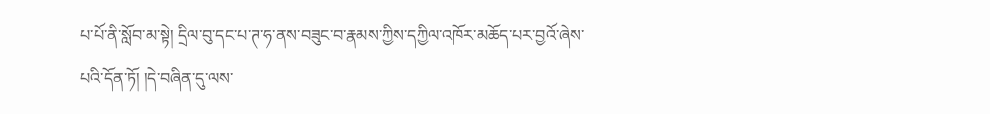པ་པོ་ནི་སློབ་མ་སྟེ། དྲིལ་བུ་དང་པ་ཊ་ཧ་ནས་བཟུང་བ་རྣམས་ཀྱིས་དཀྱིལ་འཁོར་མཆོད་པར་བྱའོ་ཞེས་པའི་དོན་ཏོ། །དེ་བཞིན་དུ་ལས་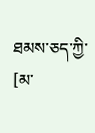ཐམས་ཅད་ཀྱི་
[མ་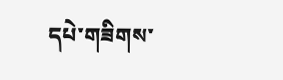དཔེ་གཟིགས་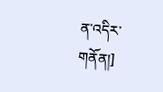ན་འདིར་གནོན།]